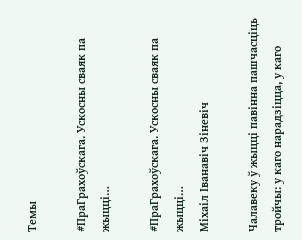Темы

#ПраГрахоўскага. Ускосны сваяк па жыцці…

#ПраГрахоўскага. Ускосны сваяк па жыцці…
Міхаіл Іванавіч Зіневіч

Чалавеку ў жыцці павінна пашчасціць тройчы: у каго нарадзіцца, у каго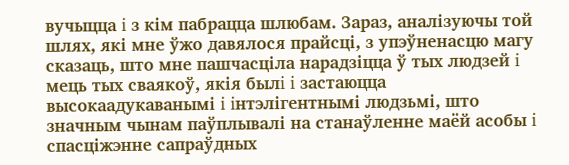вучыцца i з кiм пабрацца шлюбам. Зараз, аналізуючы той шлях, якi мне ўжо давялося прайсцi, з упэўненасцю магу сказаць, што мне пашчасціла нарадзіцца ў тых людзей i мець тых сваякоў, якiя былi i застаюцца высокаадукаванымі i iнтэлiгентнымi людзьмі, што значным чынам паўплывалі на станаўленне маёй асобы i спасціжэнне сапраўдных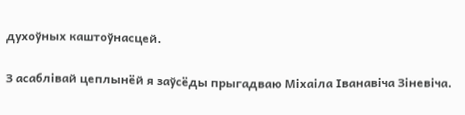духоўных каштоўнасцей.

З асаблiвай цеплынёй я заўсёды прыгадваю Мiхаiла Iванавiча Зiневiча.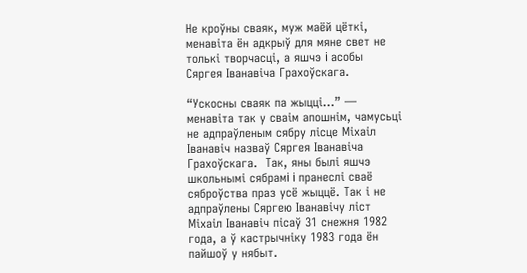Не кроўны сваяк, муж маёй цёткi, менавiта ён адкрыў для мяне свет не толькi творчасцi, а яшчэ i асобы Сяргея Iванавiча Грахоўскага.

“Ускосны сваяк па жыццi…” — менавiта так у сваiм апошнiм, чамусьцi не адпраўленым сябру лiсце Мiхаiл Iванавiч назваў Сяргея Iванавiча Грахоўскага.  Так, яны былi яшчэ школьнымi сябрамi i пранеслi сваё сяброўства праз усё жыццё. Так і не адпраўлены Сяргею Iванавiчу лiст Мiхаiл Iванавiч пiсаў 31 снежня 1982 года, а ў кастрычніку 1983 года ён пайшоў у нябыт.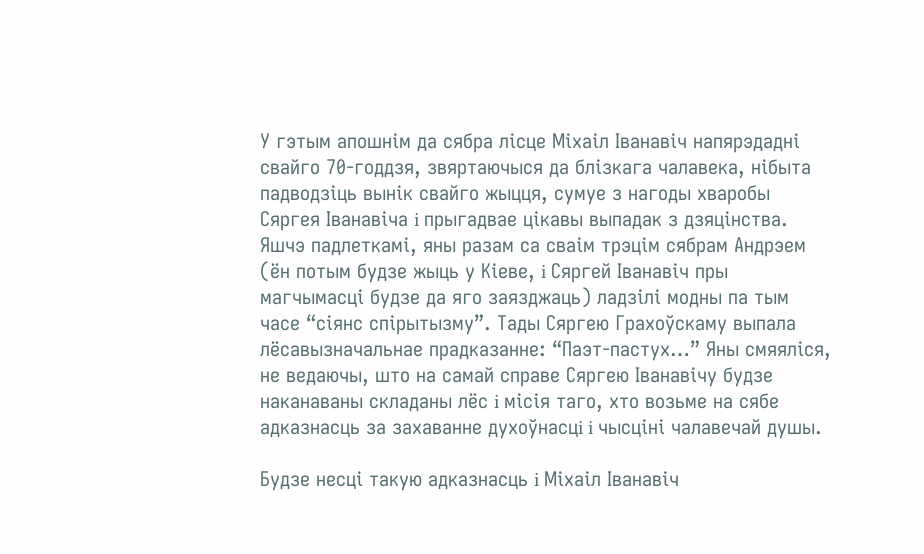У гэтым апошнім да сябра лiсце Мiхаiл Iванавiч напярэдаднi свайго 70-годдзя, звяртаючыся да блiзкага чалавека, нiбыта падводзiць вынiк свайго жыцця, сумуе з нагоды хваробы Сяргея Iванавiча i прыгадвае цiкавы выпадак з дзяцiнства. Яшчэ падлеткамi, яны разам са сваiм трэцiм сябрам Андрэем (ён потым будзе жыць у Кiеве, i Сяргей Iванавiч пры магчымасцi будзе да яго заязджаць) ладзiлi модны па тым часе “сiянс спiрытызму”. Тады Сяргею Грахоўскаму выпала лёсавызначальнае прадказанне: “Паэт-пастух…” Яны смяялiся, не ведаючы, што на самай справе Сяргею Iванавiчу будзе наканаваны складаны лёс i мiсiя таго, хто возьме на сябе адказнасць за захаванне духоўнасцi i чысцiнi чалавечай душы.

Будзе несцi такую адказнасць i Мiхаiл Iванавiч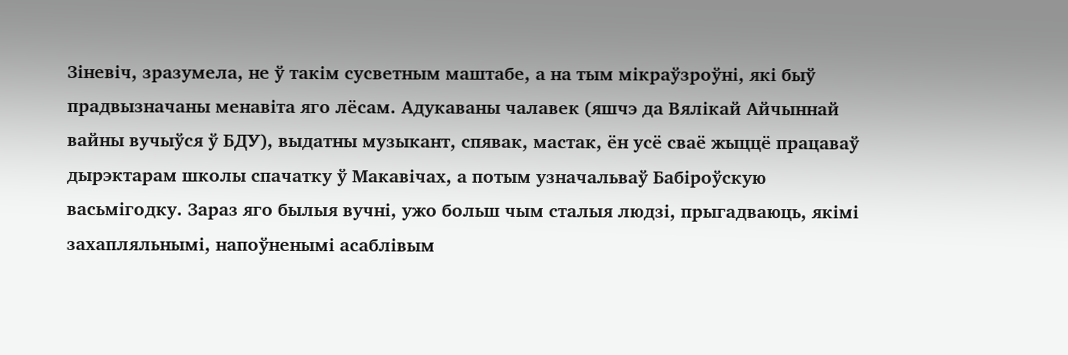Зiневiч, зразумела, не ў такiм сусветным маштабе, а на тым мiкраўзроўнi, якi быў прадвызначаны менавiта яго лёсам. Адукаваны чалавек (яшчэ да Вялiкай Айчыннай вайны вучыўся ў БДУ), выдатны музыкант, спявак, мастак, ён усё сваё жыццё працаваў дырэктарам школы спачатку ў Макавiчах, а потым узначальваў Бабiроўскую васьмiгодку. Зараз яго былыя вучнi, ужо больш чым сталыя людзi, прыгадваюць, якiмi захапляльнымi, напоўненымi асаблiвым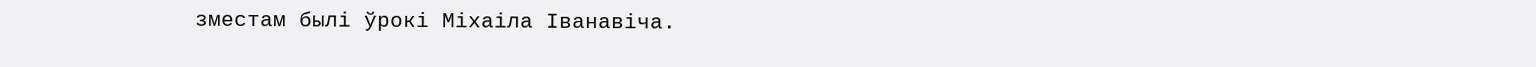зместам былi ўрокi Міхаіла Іванавіча.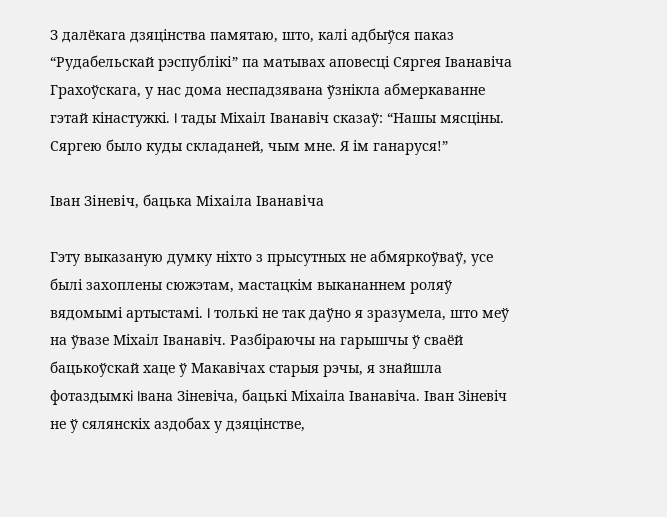З далёкага дзяцiнства памятаю, што, калi адбыўся паказ “Рудабельскай рэспублiкі” па матывах аповесцi Сяргея Iванавiча Грахоўскага, у нас дома неспадзявана ўзнiкла абмеркаванне гэтай кiнастужкi. I тады Мiхаiл Iванавiч сказаў: “Нашы мясцiны. Сяргею было куды складаней, чым мне. Я iм ганаруся!”

Іван Зіневіч, бацька Міхаіла Іванавіча

Гэту выказаную думку нiхто з прысутных не абмяркоўваў, усе былi захоплены сюжэтам, мастацкiм выкананнем роляў вядомымi артыстамi. I толькi не так даўно я зразумела, што меў на ўвазе Мiхаiл Iванавiч. Разбiраючы на гарышчы ў сваёй бацькоўскай хаце ў Макавiчах старыя рэчы, я знайшла фотаздымкi Iвана Зiневiча, бацькi Мiхаiла Iванавiча. Iван Зiневiч не ў сялянскiх аздобах у дзяцiнстве,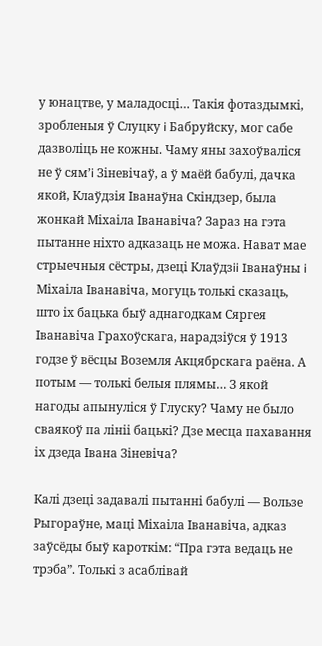у юнацтве, у маладосцi… Такiя фотаздымкi, зробленыя ў Слуцку i Бабруйску, мог сабе дазволiць не кожны. Чаму яны захоўвалiся не ў сям’i Зiневiчаў, а ў маёй бабулi, дачка якой, Клаўдзiя Iванаўна Скiндзер, была жонкай Мiхаiла Iванавiча? Зараз на гэта пытанне нiхто адказаць не можа. Нават мае стрыечныя сёстры, дзецi Клаўдзii Iванаўны i Мiхаiла Iванавiча, могуць толькi сказаць, што iх бацька быў аднагодкам Сяргея Iванавiча Грахоўскага, нарадзiўся ў 1913 годзе ў вёсцы Воземля Акцябрскага раёна. А потым — толькi белыя плямы… З якой нагоды апынулiся ў Глуску? Чаму не было сваякоў па лiнii бацькi? Дзе месца пахавання iх дзеда Iвана Зiневiча?

Калi дзецi задавалi пытаннi бабулi — Вользе Рыгораўне, мацi Мiхаiла Iванавiча, адказ заўсёды быў кароткiм: “Пра гэта ведаць не трэба”. Толькi з асаблiвай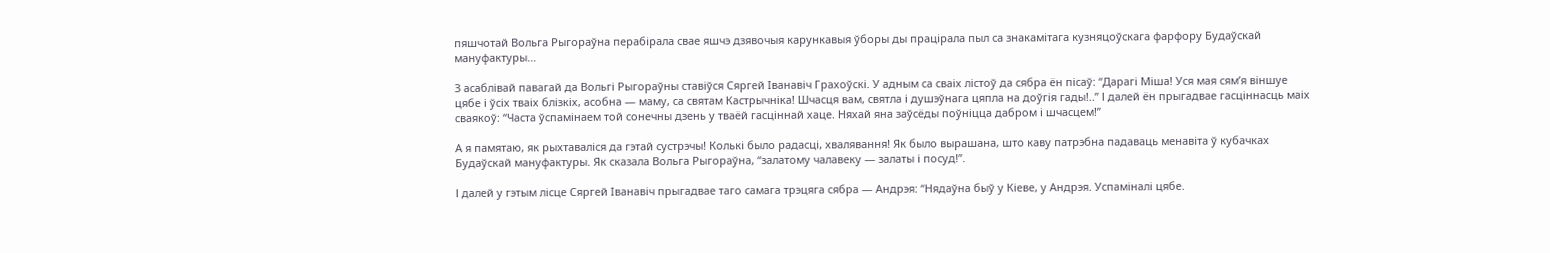пяшчотай Вольга Рыгораўна перабiрала свае яшчэ дзявочыя карункавыя ўборы ды працірала пыл са знакамiтага кузняцоўскага фарфору Будаўскай мануфактуры…

З асаблiвай павагай да Вольгi Рыгораўны ставiўся Сяргей Iванавiч Грахоўскi. У адным са сваiх лiстоў да сябра ён пiсаў: “Дарагi Мiша! Уся мая сям’я вiншуе цябе i ўсiх тваiх блiзкiх, асобна — маму, са святам Кастрычнiка! Шчасця вам, святла i душэўнага цяпла на доўгiя гады!..” I далей ён прыгадвае гасцiннасць маiх сваякоў: “Часта ўспамiнаем той сонечны дзень у тваёй гасцiннай хаце. Няхай яна заўсёды поўнiцца дабром i шчасцем!”

А я памятаю, як рыхтавалiся да гэтай сустрэчы! Колькi было радасцi, хвалявання! Як было вырашана, што каву патрэбна падаваць менавiта ў кубачках Будаўскай мануфактуры. Як сказала Вольга Рыгораўна, “залатому чалавеку — залаты i посуд!”.

I далей у гэтым лiсце Сяргей Iванавiч прыгадвае таго самага трэцяга сябра — Андрэя: “Нядаўна быў у Кiеве, у Андрэя. Успамiналi цябе.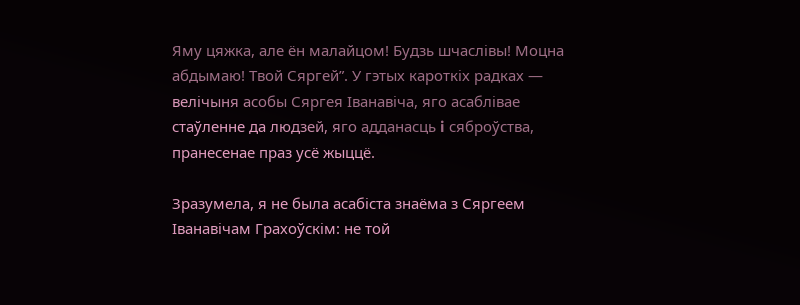Яму цяжка, але ён малайцом! Будзь шчаслiвы! Моцна абдымаю! Твой Сяргей”. У гэтых кароткiх радках — велiчыня асобы Сяргея Iванавiча, яго асаблiвае стаўленне да людзей, яго адданасць i сяброўства, пранесенае праз усё жыццё.

Зразумела, я не была асабiста знаёма з Сяргеем Iванавiчам Грахоўскiм: не той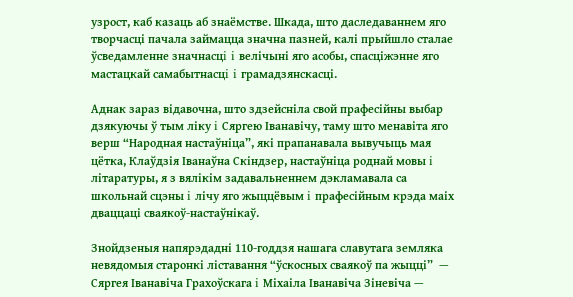узрост, каб казаць аб знаёмстве. Шкада, што даследаваннем яго творчасцi пачала займацца значна пазней, калi прыйшло сталае ўсведамленне значнасцi i велiчынi яго асобы, спасцiжэнне яго мастацкай самабытнасцi i грамадзянскасці.

Аднак зараз вiдавочна, што здзейснiла свой прафесiйны выбар дзякуючы ў тым лiку i Сяргею Iванавiчу, таму што менавiта яго верш “Народная настаўнiца”, якi прапанавала вывучыць мая цётка, Клаўдзiя Iванаўна Скiндзер, настаўнiца роднай мовы i лiтаратуры, я з вялiкiм задавальненнем дэкламавала са школьнай сцэны i лiчу яго жыццёвым i прафесiйным крэда маiх дваццацi сваякоў-настаўнiкаў.

Знойдзеныя напярэдаднi 110-годдзя нашага славутага земляка  невядомыя старонкi лiставання “ўскосных сваякоў па жыццi”  — Сяргея Iванавiча Грахоўскага i Мiхаiла Iванавiча Зiневiча —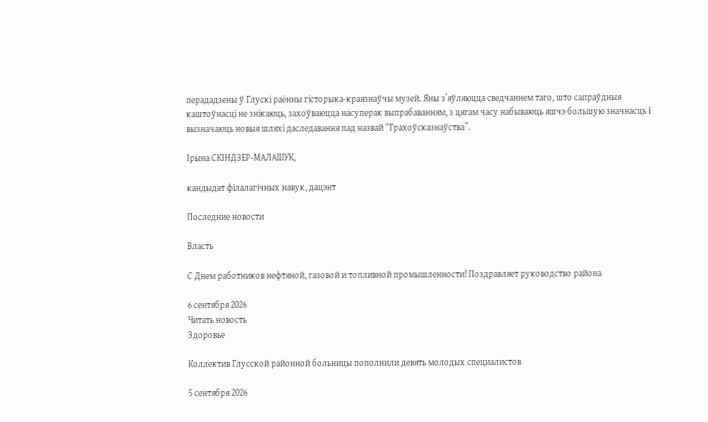перададзены ў Глускi раённы гiсторыка-краязнаўчы музей. Яны з’яўляюцца сведчаннем таго, што сапраўдныя каштоўнасцi не знiкаюць, захоўваюцца насуперак выпрабаванням, з цягам часу набываюць яшчэ большую значнасць i вызначаюць новыя шляхi даследавання пад назвай “Грахоўсказнаўства”.

Iрына СКIНДЗЕР-МАЛАШУК,

кандыдат фiлалагiчных навук, дацэнт

Последние новости

Власть

С Днем работников нефтяной, газовой и топливной промышленности! Поздравляет руководство района

6 сентября 2026
Читать новость
Здоровье

Коллектив Глусской районной больницы пополнили девять молодых специалистов

5 сентября 2026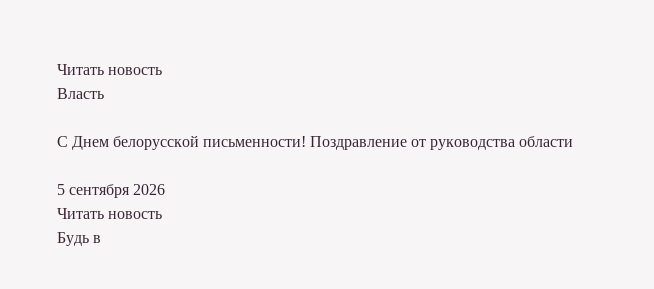Читать новость
Власть

С Днем белорусской письменности! Поздравление от руководства области

5 сентября 2026
Читать новость
Будь в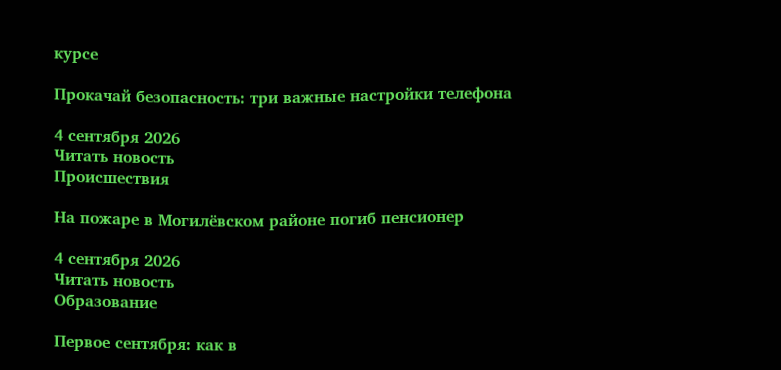курсе

Прокачай безопасность: три важные настройки телефона

4 сентября 2026
Читать новость
Происшествия

На пожаре в Могилёвском районе погиб пенсионер

4 сентября 2026
Читать новость
Образование

Первое сентября: как в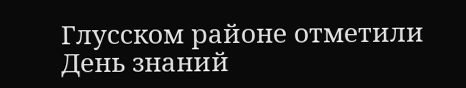Глусском районе отметили День знаний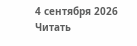4 сентября 2026
Читать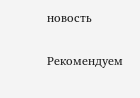новость

Рекомендуем